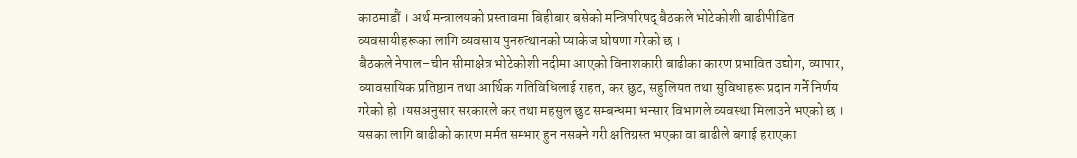काठमाडौं । अर्थ मन्त्रालयको प्रस्तावमा बिहीबार बसेको मन्त्रिपरिषद् बैठकले भोटेकोशी बाढीपीडित व्यवसायीहरूका लागि व्यवसाय पुनरुत्थानको प्याकेज घोषणा गरेको छ ।
बैठकले नेपाल–चीन सीमाक्षेत्र भोटेकोशी नदीमा आएको विनाशकारी बाढीका कारण प्रभावित उद्योग, व्यापार, व्यावसायिक प्रतिष्ठान तथा आर्थिक गतिविधिलाई राहत, कर छुट, सहुलियत तथा सुविधाहरू प्रदान गर्ने निर्णय गरेको हो ।यसअनुसार सरकारले कर तथा महसुल छुट सम्बन्धमा भन्सार विभागले व्यवस्था मिलाउने भएको छ । यसका लागि बाढीको कारण मर्मत सम्भार हुन नसक्ने गरी क्षतिग्रस्त भएका वा बाढीले बगाई हराएका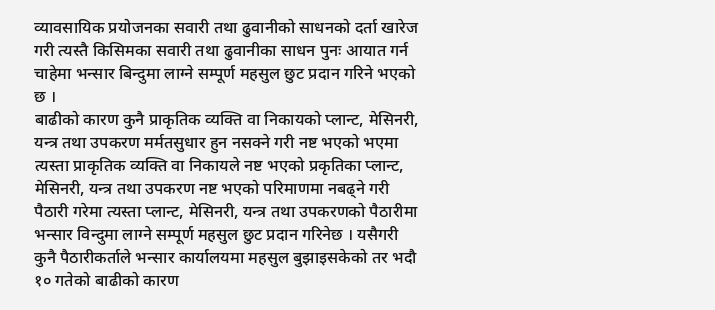व्यावसायिक प्रयोजनका सवारी तथा ढुवानीको साधनको दर्ता खारेज गरी त्यस्तै किसिमका सवारी तथा ढुवानीका साधन पुनः आयात गर्न चाहेमा भन्सार बिन्दुमा लाग्ने सम्पूर्ण महसुल छुट प्रदान गरिने भएको छ ।
बाढीको कारण कुनै प्राकृतिक व्यक्ति वा निकायको प्लान्ट, मेसिनरी, यन्त्र तथा उपकरण मर्मतसुधार हुन नसक्ने गरी नष्ट भएको भएमा त्यस्ता प्राकृतिक व्यक्ति वा निकायले नष्ट भएको प्रकृतिका प्लान्ट, मेसिनरी, यन्त्र तथा उपकरण नष्ट भएको परिमाणमा नबढ्ने गरी पैठारी गरेमा त्यस्ता प्लान्ट, मेसिनरी, यन्त्र तथा उपकरणको पैठारीमा भन्सार विन्दुमा लाग्ने सम्पूर्ण महसुल छुट प्रदान गरिनेछ । यसैगरी कुनै पैठारीकर्ताले भन्सार कार्यालयमा महसुल बुझाइसकेको तर भदौ १० गतेको बाढीको कारण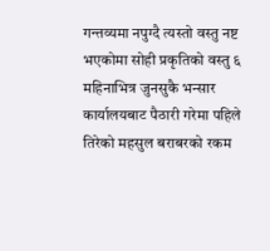गन्तव्यमा नपुग्दै त्यस्तो वस्तु नष्ट भएकोमा सोही प्रकृतिको वस्तु ६ महिनाभित्र जुनसुकै भन्सार कार्यालयबाट पैठारी गरेमा पहिले तिरेको महसुल बराबरको रकम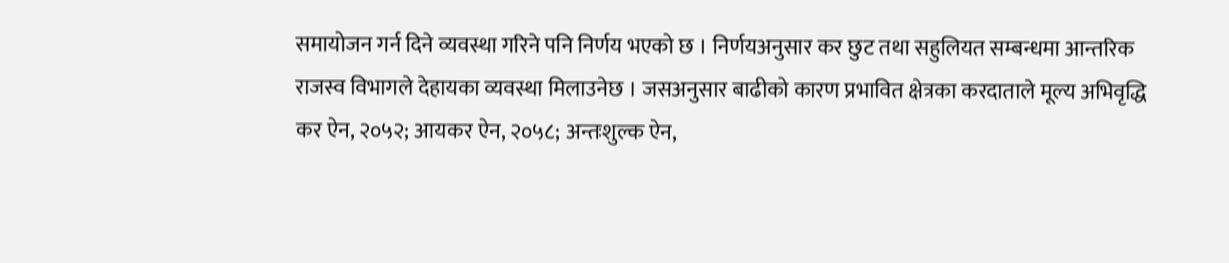समायोजन गर्न दिने व्यवस्था गरिने पनि निर्णय भएको छ । निर्णयअनुसार कर छुट तथा सहुलियत सम्बन्धमा आन्तरिक राजस्व विभागले देहायका व्यवस्था मिलाउनेछ । जसअनुसार बाढीको कारण प्रभावित क्षेत्रका करदाताले मूल्य अभिवृद्धि कर ऐन, २०५२; आयकर ऐन, २०५८; अन्तःशुल्क ऐन,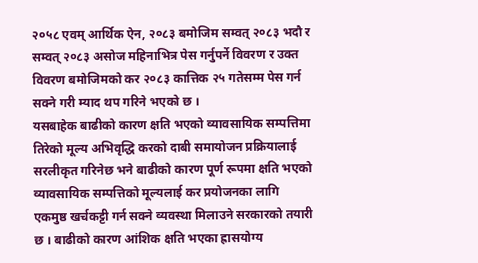२०५८ एवम् आर्थिक ऐन, २०८३ बमोजिम सम्वत् २०८३ भदौ र सम्वत् २०८३ असोज महिनाभित्र पेस गर्नुपर्ने विवरण र उक्त विवरण बमोजिमको कर २०८३ कात्तिक २५ गतेसम्म पेस गर्न सक्ने गरी म्याद थप गरिने भएको छ ।
यसबाहेक बाढीको कारण क्षति भएको व्यावसायिक सम्पत्तिमा तिरेको मूल्य अभिवृद्धि करको दाबी समायोजन प्रक्रियालाई सरलीकृत गरिनेछ भने बाढीको कारण पूर्ण रूपमा क्षति भएको व्यावसायिक सम्पत्तिको मूल्यलाई कर प्रयोजनका लागि एकमुष्ठ खर्चकट्टी गर्न सक्ने व्यवस्था मिलाउने सरकारको तयारी छ । बाढीको कारण आंशिक क्षति भएका ह्रासयोग्य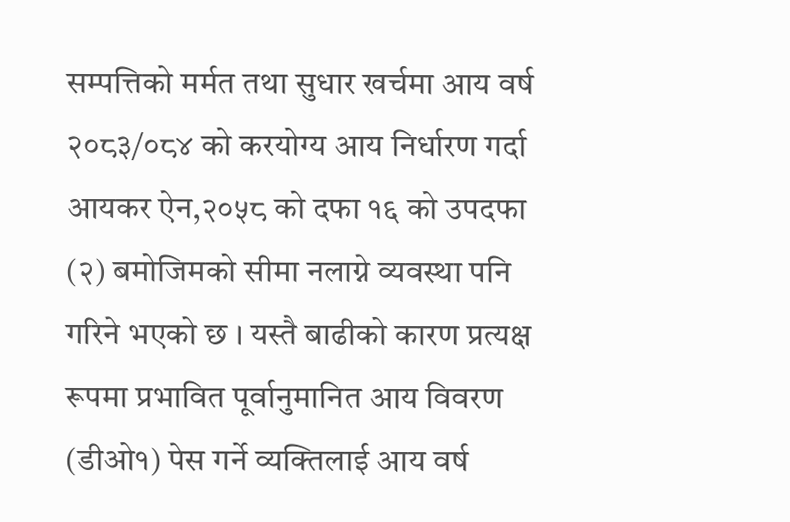सम्पत्तिको मर्मत तथा सुधार खर्चमा आय वर्ष २०८३/०८४ को करयोग्य आय निर्धारण गर्दा आयकर ऐन,२०५८ को दफा १६ को उपदफा (२) बमोजिमको सीमा नलाग्ने व्यवस्था पनि गरिने भएको छ । यस्तै बाढीको कारण प्रत्यक्ष रूपमा प्रभावित पूर्वानुमानित आय विवरण (डीओ१) पेस गर्ने व्यक्तिलाई आय वर्ष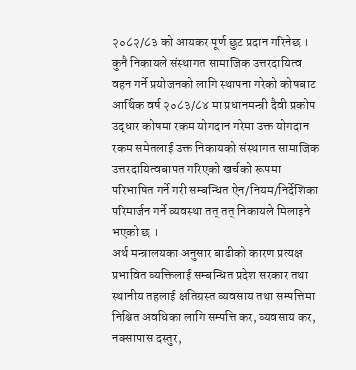२०८२/८३ को आयकर पूर्ण छुट प्रदान गरिनेछ । कुनै निकायले संस्थागत सामाजिक उत्तरदायित्व वहन गर्ने प्रयोजनको लागि स्थापना गरेको कोषबाट आर्थिक वर्ष २०८३/८४ मा प्रधानमन्त्री दैवी प्रकोप उद्धार कोषमा रकम योगदान गरेमा उक्त योगदान रकम समेतलाई उक्त निकायको संस्थागत सामाजिक उत्तरदायित्वबापत गरिएको खर्चको रूपमा परिभाषित गर्ने गरी सम्बन्धित ऐन/नियम/निर्देशिका परिमार्जन गर्ने व्यवस्था तत् तत् निकायले मिलाइने भएको छ ।
अर्थ मन्त्रालयका अनुसार बाढीको कारण प्रत्यक्ष प्रभावित व्यक्तिलाई सम्बन्धित प्रदेश सरकार तथा स्थानीय तहलाई क्षतिग्रस्त व्यवसाय तथा सम्पत्तिमा निश्चित अवधिका लागि सम्पत्ति कर, व्यवसाय कर, नक्सापास दस्तुर,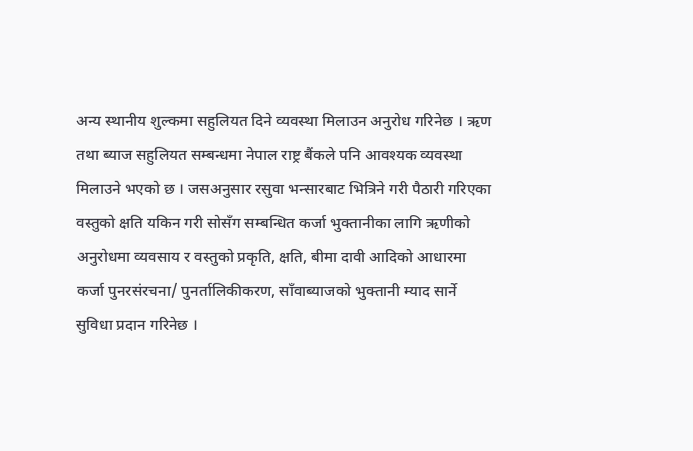अन्य स्थानीय शुल्कमा सहुलियत दिने व्यवस्था मिलाउन अनुरोध गरिनेछ । ऋण तथा ब्याज सहुलियत सम्बन्धमा नेपाल राष्ट्र बैंकले पनि आवश्यक व्यवस्था मिलाउने भएको छ । जसअनुसार रसुवा भन्सारबाट भित्रिने गरी पैठारी गरिएका वस्तुको क्षति यकिन गरी सोसँग सम्बन्धित कर्जा भुक्तानीका लागि ऋणीको अनुरोधमा व्यवसाय र वस्तुको प्रकृति, क्षति, बीमा दावी आदिको आधारमा कर्जा पुनरसंरचना/ पुनर्तालिकीकरण, साँवाब्याजको भुक्तानी म्याद सार्ने सुविधा प्रदान गरिनेछ ।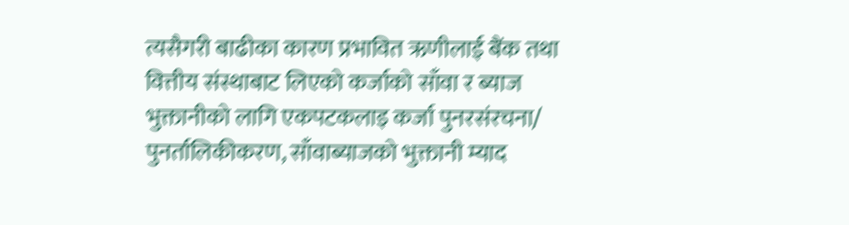त्यसैगरी बाढीका कारण प्रभावित ऋणीलाई बैंक तथा वित्तीय संस्थाबाट लिएको कर्जाको साँवा र ब्याज भुक्तानीको लागि एकपटकलाइ कर्जा पुनरसंरचना/ पुनर्तालिकीकरण, साँवाब्याजको भुक्तानी म्याद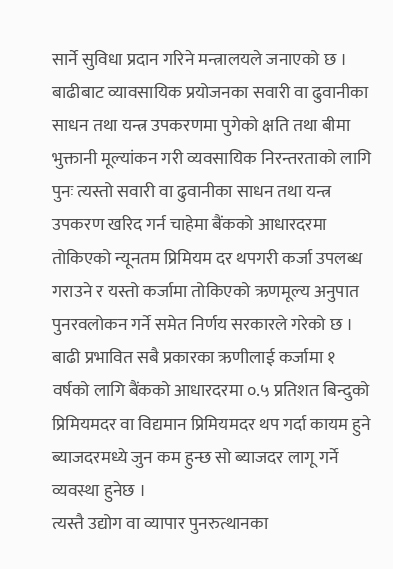सार्ने सुविधा प्रदान गरिने मन्त्रालयले जनाएको छ ।
बाढीबाट व्यावसायिक प्रयोजनका सवारी वा ढुवानीका साधन तथा यन्त्र उपकरणमा पुगेको क्षति तथा बीमा भुक्तानी मूल्यांकन गरी व्यवसायिक निरन्तरताको लागि पुनः त्यस्तो सवारी वा ढुवानीका साधन तथा यन्त्र उपकरण खरिद गर्न चाहेमा बैंकको आधारदरमा तोकिएको न्यूनतम प्रिमियम दर थपगरी कर्जा उपलब्ध गराउने र यस्तो कर्जामा तोकिएको ऋणमूल्य अनुपात पुनरवलोकन गर्ने समेत निर्णय सरकारले गरेको छ । बाढी प्रभावित सबै प्रकारका ऋणीलाई कर्जामा १ वर्षको लागि बैंकको आधारदरमा ०.५ प्रतिशत बिन्दुको प्रिमियमदर वा विद्यमान प्रिमियमदर थप गर्दा कायम हुने ब्याजदरमध्ये जुन कम हुन्छ सो ब्याजदर लागू गर्ने व्यवस्था हुनेछ ।
त्यस्तै उद्योग वा व्यापार पुनरुत्थानका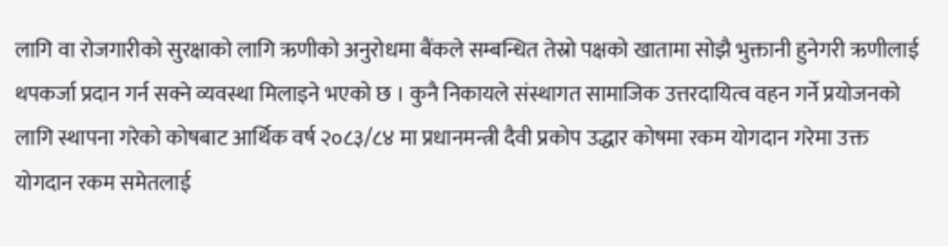लागि वा रोजगारीको सुरक्षाको लागि ऋणीको अनुरोधमा बैंकले सम्बन्धित तेस्रो पक्षको खातामा सोझै भुक्तानी हुनेगरी ऋणीलाई थपकर्जा प्रदान गर्न सक्ने व्यवस्था मिलाइने भएको छ । कुनै निकायले संस्थागत सामाजिक उत्तरदायित्व वहन गर्ने प्रयोजनको लागि स्थापना गरेको कोषबाट आर्थिक वर्ष २०८३/८४ मा प्रधानमन्त्री दैवी प्रकोप उद्धार कोषमा रकम योगदान गरेमा उक्त योगदान रकम समेतलाई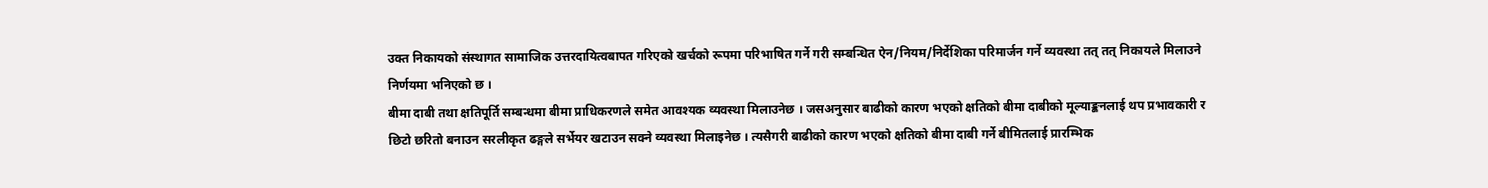उक्त निकायको संस्थागत सामाजिक उत्तरदायित्वबापत गरिएको खर्चको रूपमा परिभाषित गर्ने गरी सम्बन्धित ऐन/नियम/निर्देशिका परिमार्जन गर्ने व्यवस्था तत् तत् निकायले मिलाउने निर्णयमा भनिएको छ ।
बीमा दाबी तथा क्षतिपूर्ति सम्बन्धमा बीमा प्राधिकरणले समेत आवश्यक व्यवस्था मिलाउनेछ । जसअनुसार बाढीको कारण भएको क्षतिको बीमा दाबीको मूल्याङ्कनलाई थप प्रभावकारी र छिटो छरितो बनाउन सरलीकृत ढङ्गले सर्भेयर खटाउन सक्ने व्यवस्था मिलाइनेछ । त्यसैगरी बाढीको कारण भएको क्षतिको बीमा दाबी गर्ने बीमितलाई प्रारम्भिक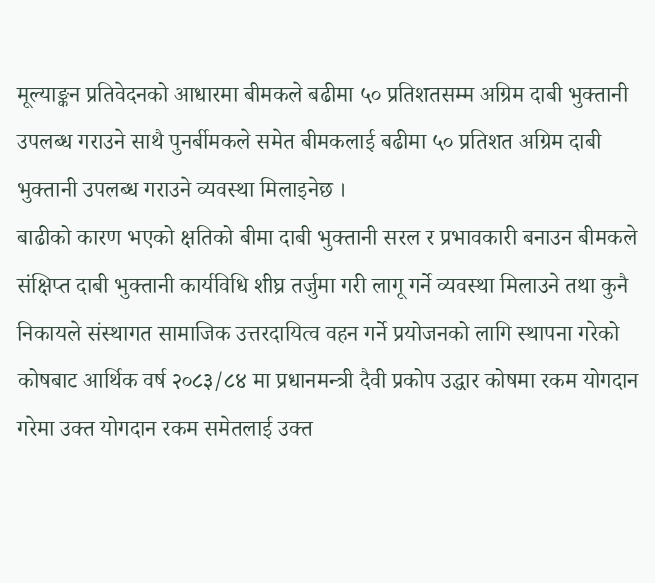मूल्याङ्कन प्रतिवेदनको आधारमा बीमकले बढीमा ५० प्रतिशतसम्म अग्रिम दाबी भुक्तानी उपलब्ध गराउने साथै पुनर्बीमकले समेत बीमकलाई बढीमा ५० प्रतिशत अग्रिम दाबी भुक्तानी उपलब्ध गराउने व्यवस्था मिलाइनेछ ।
बाढीको कारण भएको क्षतिको बीमा दाबी भुक्तानी सरल र प्रभावकारी बनाउन बीमकले संक्षिप्त दाबी भुक्तानी कार्यविधि शीघ्र तर्जुमा गरी लागू गर्ने व्यवस्था मिलाउने तथा कुनै निकायले संस्थागत सामाजिक उत्तरदायित्व वहन गर्ने प्रयोजनको लागि स्थापना गरेको कोषबाट आर्थिक वर्ष २०८३/८४ मा प्रधानमन्त्री दैवी प्रकोप उद्धार कोषमा रकम योगदान गरेमा उक्त योगदान रकम समेतलाई उक्त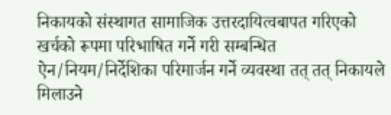निकायको संस्थागत सामाजिक उत्तरदायित्वबापत गरिएको खर्चको रूपमा परिभाषित गर्ने गरी सम्बन्धित ऐन/नियम/निर्देशिका परिमार्जन गर्ने व्यवस्था तत् तत् निकायले मिलाउने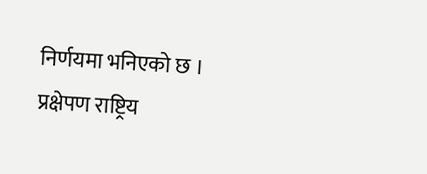निर्णयमा भनिएको छ ।
प्रक्षेपण राष्ट्रिय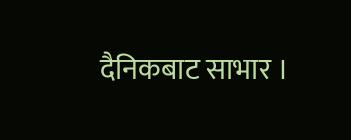दैनिकबाट साभार ।